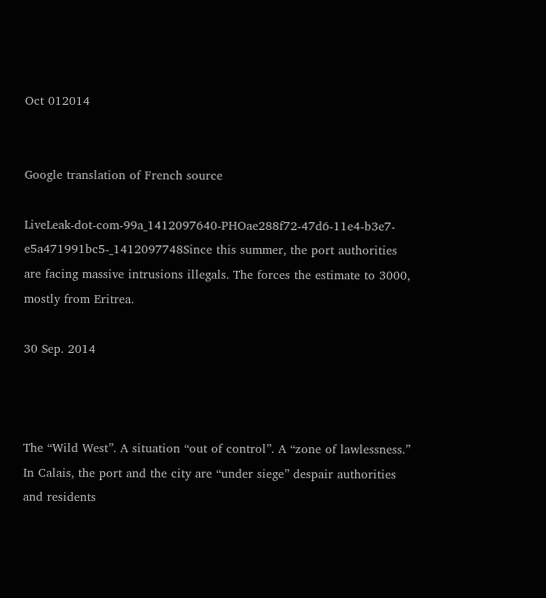Oct 012014


Google translation of French source

LiveLeak-dot-com-99a_1412097640-PHOae288f72-47d6-11e4-b3e7-e5a471991bc5-_1412097748Since this summer, the port authorities are facing massive intrusions illegals. The forces the estimate to 3000, mostly from Eritrea.

30 Sep. 2014



The “Wild West”. A situation “out of control”. A “zone of lawlessness.” In Calais, the port and the city are “under siege” despair authorities and residents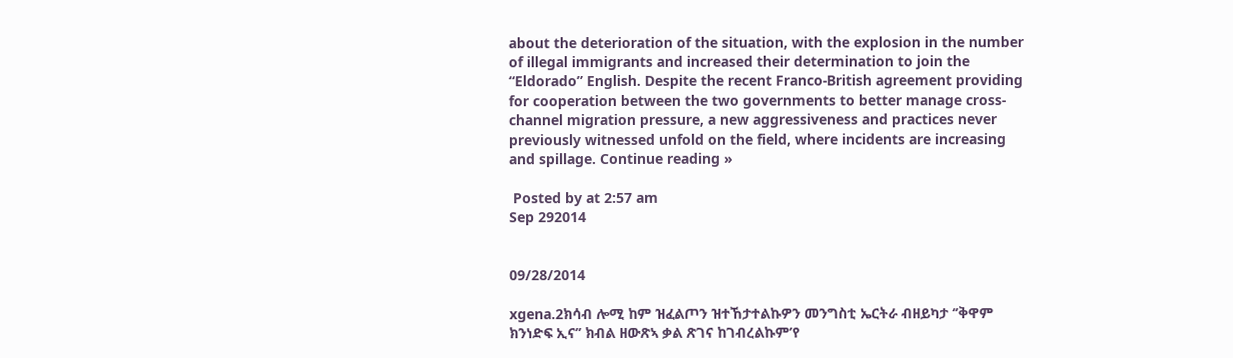about the deterioration of the situation, with the explosion in the number of illegal immigrants and increased their determination to join the “Eldorado” English. Despite the recent Franco-British agreement providing for cooperation between the two governments to better manage cross-channel migration pressure, a new aggressiveness and practices never previously witnessed unfold on the field, where incidents are increasing and spillage. Continue reading »

 Posted by at 2:57 am
Sep 292014


09/28/2014

xgena.2ክሳብ ሎሚ ከም ዝፈልጦን ዝተኸታተልኩዎን መንግስቲ ኤርትራ ብዘይካታ ‘’ቅዋም ክንነድፍ ኢና’’ ክብል ዘውጽኣ ቃል ጽገና ከገብረልኩም’የ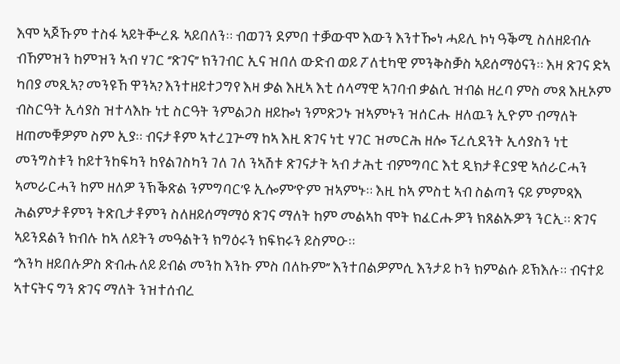እሞ ኣጆኹም ተስፋ ኣይትቝረጹ ኣይበለን። ብወገን ደምበ ተቓውሞ እውን እንተዀነ ሓይሊ ኮነ ዓቕሚ ስለዘይብሉ ብኸምዝን ከምዝን ኣብ ሃገር ‘’ጽገና’’ ክንገብር ኢና ዝበለ ውድብ ወይ ፖለቲካዊ ምንቅስቓስ ኣይሰማዕናን። እዛ ጽገና ድኣ ካበያ መጺኣ? መንዩኸ ዋንኣ? እንተዘይተጋግየ እዛ ቃል እዚኣ እቲ ሰላማዊ ኣገባብ ቃልሲ ዝብል ዘረባ ምስ መጸ እዚኦም ብስርዓት ኢሳያስ ዝተላእኩ ነቲ ስርዓት ንምልጋስ ዘይኰነ ንምጽጋኑ ዝኣምኑን ዝሰርሑ ዘለዉን ኢዮም ብማለት ዘጠመቑዎም ስም ኢያ። ብናታቶም ኣተረጓጕማ ከኣ እዚ ጽገና ነቲ ሃገር ዝመርሕ ዘሎ ፕረሲደንት ኢሳያስን ነቲ መንግስቱን ከይተንከፍካን ከየልገስካን ገለ ገለ ንኣሽቱ ጽገናታት ኣብ ታሕቲ ብምግባር እቲ ዲክታቶርያዊ ኣሰራርሓን ኣመራርሓን ከም ዘለዎ ንኽቕጽል ንምግባር’ዩ ኢሎም’ዮም ዝኣምኑ። እዚ ከኣ ምስቲ ኣብ ስልጣን ናይ ምምጻእ ሕልምታቶምን ትጽቢታቶምን ስለዘይሰማማዕ ጽገና ማለት ከም መልኣከ ሞት ክፈርሑዎን ክጸልኡዎን ንርኢ። ጽገና ኣይንደልን ክብሉ ከኣ ለይትን መዓልትን ክግዕሩን ክፍክሩን ይስምዑ።
‘’እንካ ዘይበሉዎስ ጽብሑለይ ይብል መንከ እንኩ ምስ በለኩም’’ እንተበልዎምሲ እንታይ ኮን ክምልሱ ይኽእሉ። ብናተይ ኣተናትና ግን ጽገና ማለት ንዝተሰብረ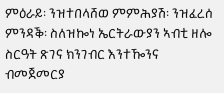ምዕራይ፡ ንዝተበላሸወ ምምሕያሽ፡ ንዝፈረሰ ምንዳቕ፡ ስለዝኰነ ኤርትራውያን ኣብቲ ዘሎ ስርዓት ጽገና ክንገብር እንተዀንና ብመጀመርያ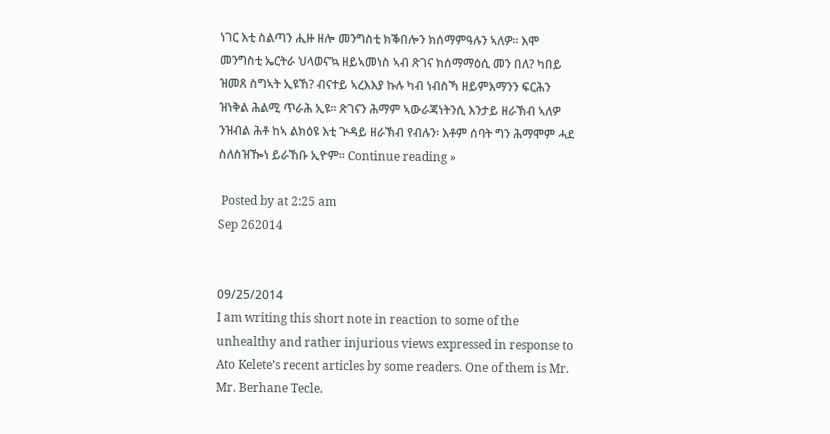ነገር እቲ ስልጣን ሒዙ ዘሎ መንግስቲ ክቕበሎን ክሰማምዓሉን ኣለዎ። እሞ መንግስቲ ኤርትራ ህላወና’ኳ ዘይኣመነስ ኣብ ጽገና ክሰማማዕሲ መን በለ? ካበይ ዝመጸ ስግኣት ኢዩኸ? ብናተይ ኣረእእያ ኩሉ ካብ ነብስኻ ዘይምእማንን ፍርሕን ዝነቅል ሕልሚ ጥራሕ ኢዩ። ጽገናን ሕማም ኣውራጃነትንሲ እንታይ ዘራኽብ ኣለዎ ንዝብል ሕቶ ከኣ ልክዕዩ እቲ ጕዳይ ዘራኽብ የብሉን፡ እቶም ሰባት ግን ሕማሞም ሓደ ስለስዝዀነ ይራኸቡ ኢዮም። Continue reading »

 Posted by at 2:25 am
Sep 262014


09/25/2014
I am writing this short note in reaction to some of the unhealthy and rather injurious views expressed in response to Ato Kelete’s recent articles by some readers. One of them is Mr. Mr. Berhane Tecle.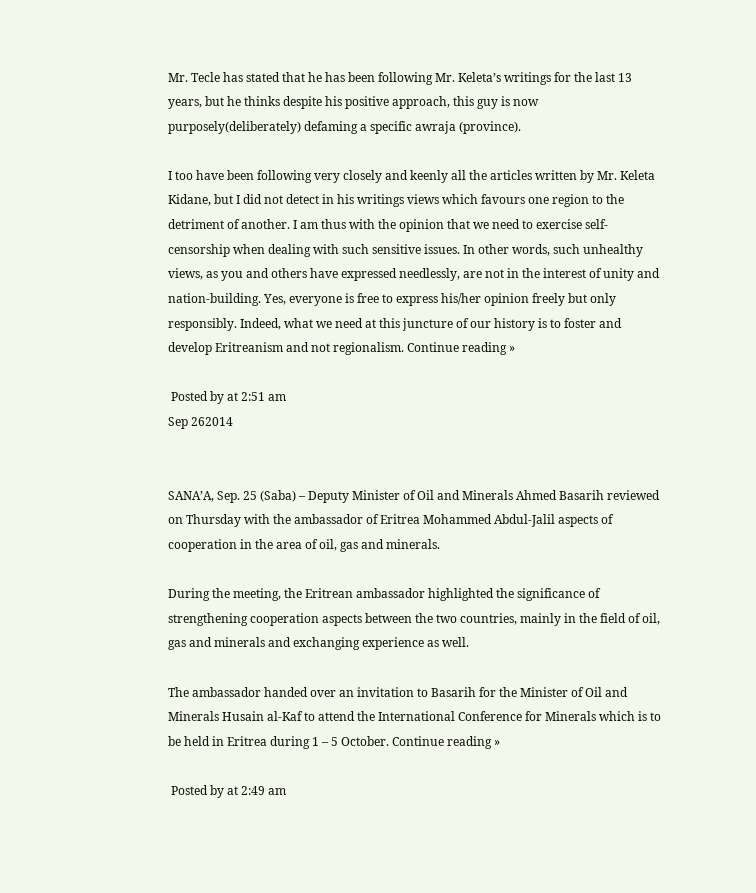Mr. Tecle has stated that he has been following Mr. Keleta’s writings for the last 13 years, but he thinks despite his positive approach, this guy is now purposely(deliberately) defaming a specific awraja (province).

I too have been following very closely and keenly all the articles written by Mr. Keleta Kidane, but I did not detect in his writings views which favours one region to the detriment of another. I am thus with the opinion that we need to exercise self-censorship when dealing with such sensitive issues. In other words, such unhealthy views, as you and others have expressed needlessly, are not in the interest of unity and nation-building. Yes, everyone is free to express his/her opinion freely but only responsibly. Indeed, what we need at this juncture of our history is to foster and develop Eritreanism and not regionalism. Continue reading »

 Posted by at 2:51 am
Sep 262014


SANA’A, Sep. 25 (Saba) – Deputy Minister of Oil and Minerals Ahmed Basarih reviewed on Thursday with the ambassador of Eritrea Mohammed Abdul-Jalil aspects of cooperation in the area of oil, gas and minerals.

During the meeting, the Eritrean ambassador highlighted the significance of strengthening cooperation aspects between the two countries, mainly in the field of oil, gas and minerals and exchanging experience as well.

The ambassador handed over an invitation to Basarih for the Minister of Oil and Minerals Husain al-Kaf to attend the International Conference for Minerals which is to be held in Eritrea during 1 – 5 October. Continue reading »

 Posted by at 2:49 am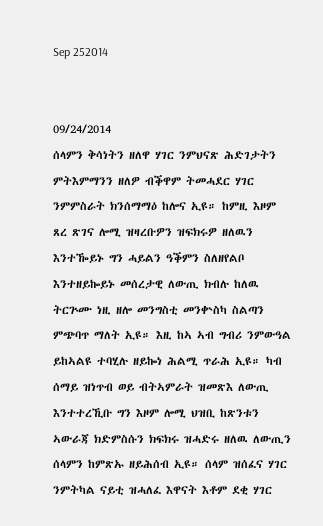Sep 252014


09/24/2014
ሰላምን ቅሳነትን ዘለዋ ሃገር ንምህናጽ ሕድገታትን ምትእምማንን ዘለዎ ብቕዋም ትመሓደር ሃገር ንምምስራት ክንሰማማዕ ከሎና ኢዩ። ከምዚ እዞም ጸረ ጽገና ሎሚ ዝዛረቡዎን ዝፍክሩዎ ዘለዉን እንተዀይኑ ግን ሓይልን ዓቕምን ስለዘየልቦ እንተዘይኰይኑ መሰረታዊ ለውጢ ክብሉ ከለዉ ትርጕሙ ነዚ ዘሎ መንግስቲ መንቍስካ ስልጣን ምጭባጥ ማለት ኢዩ። እዚ ከኣ ኣብ ግብሪ ንምውዓል ይከኣልዩ ተባሂሉ ዘይኰነ ሕልሚ ጥራሕ ኢዩ። ካብ ሰማይ ዝነጥብ ወይ ብትኣምራት ዝመጽእ ለውጢ እንተተረኺቡ ግን እዞም ሎሚ ህዝቢ ከጽንቱን ኣውራጃ ክድምስሱን ክፍክሩ ዝሓድሩ ዘለዉ ለውጢን ሰላምን ከምጽኡ ዘይሕሰብ ኢዩ። ሰላም ዝሰፈና ሃገር ንምትካል ናይቲ ዝሓለፈ እዋናት እቶም ደቂ ሃገር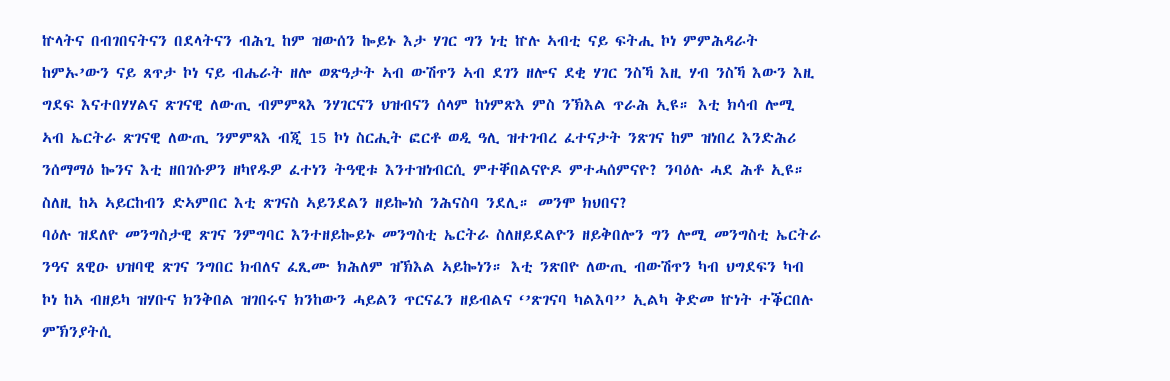ኵላትና በብገበናትናን በደላትናን ብሕጊ ከም ዝውሰን ኰይኑ እታ ሃገር ግን ነቲ ኵሉ ኣብቲ ናይ ፍትሒ ኮነ ምምሕዳራት ከምኡ’ውን ናይ ጸጥታ ኮነ ናይ ብሔራት ዘሎ ወጽዓታት ኣብ ውሽጥን ኣብ ደገን ዘሎና ደቂ ሃገር ንስኻ እዚ ሃብ ንስኻ እውን እዚ ግደፍ እናተበሃሃልና ጽገናዊ ለውጢ ብምምጻእ ንሃገርናን ህዝብናን ሰላም ከነምጽእ ምስ ንኽእል ጥራሕ ኢዩ። እቲ ክሳብ ሎሚ ኣብ ኤርትራ ጽገናዊ ለውጢ ንምምጻእ ብጂ 15 ኮነ ስርሒት ፎርቶ ወዲ ዓሊ ዝተገብረ ፈተናታት ንጽገና ከም ዝነበረ እንድሕሪ ንሰማማዕ ኰንና እቲ ዘበገሱዎን ዘካየዱዎ ፈተነን ትዓዊቱ እንተዝነብርሲ ምተቐበልናዮዶ ምተሓሰምናዮ? ንባዕሉ ሓደ ሕቶ ኢዩ። ስለዚ ከኣ ኣይርከብን ድኣምበር እቲ ጽገናስ ኣይንደልን ዘይኰነስ ንሕናስባ ንደሊ። መንሞ ክህበና?
ባዕሉ ዝደለዮ መንግስታዊ ጽገና ንምግባር እንተዘይኰይኑ መንግስቲ ኤርትራ ስለዘይደልዮን ዘይቅበሎን ግን ሎሚ መንግስቲ ኤርትራ ንዓና ጸዊዑ ህዝባዊ ጽገና ንግበር ክብለና ፈጺሙ ክሕለም ዝኽእል ኣይኰነን። እቲ ንጽበዮ ለውጢ ብውሽጥን ካብ ህግደፍን ካብ ኮነ ከኣ ብዘይካ ዝሃቡና ክንቅበል ዝገበሩና ክንከውን ሓይልን ጥርናፈን ዘይብልና ‘’ጽገናባ ካልእባ’’ ኢልካ ቅድመ ኵነት ተቕርበሉ ምኽንያትሲ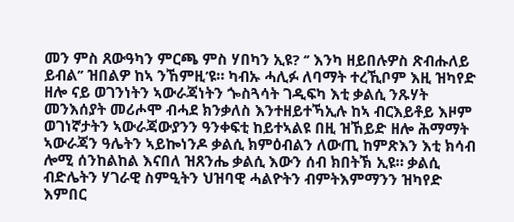መን ምስ ጸውዓካን ምርጫ ምስ ሃበካን ኢዩ? ‘’ እንካ ዘይበሉዎስ ጽብሑለይ ይብል’’ ዝበልዎ ከኣ ንኸምዚ’ዩ። ካብኡ ሓሊፉ ለባማት ተረኺቦም እዚ ዝካየድ ዘሎ ናይ ወገንነትን ኣውራጃነትን ጐስጓሳት ገዲፍካ እቲ ቃልሲ ንጹሃት መንእሰያት መሪሖሞ ብሓደ ክንቃለስ እንተዘይተኻኢሉ ከኣ ብርእይቶይ እዞም ወገነኛታትን ኣውራጃውያንን ዓንቀፍቲ ከይተኣልዩ በዚ ዝኸይድ ዘሎ ሕማማት ኣውራጃን ዓሌትን ኣይኰነንዶ ቃልሲ ክምዕብልን ለውጢ ከምጽእን እቲ ክሳብ ሎሚ ሰንከልከል እናበለ ዝጸንሔ ቃልሲ እውን ሰብ ክበትኽ ኢዩ። ቃልሲ ብድሌትን ሃገራዊ ስምዒትን ህዝባዊ ሓልዮትን ብምትእምማንን ዝካየድ እምበር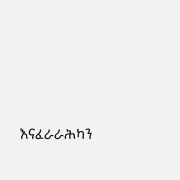እናፈራራሕካን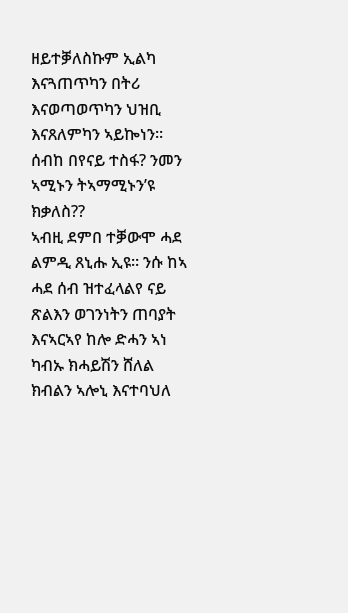ዘይተቓለስኩም ኢልካ እናጓጠጥካን በትሪ እናወጣወጥካን ህዝቢ እናጸለምካን ኣይኰነን። ሰብከ በየናይ ተስፋ? ንመን ኣሚኑን ትኣማሚኑን’ዩ ክቃለስ??
ኣብዚ ደምበ ተቓውሞ ሓደ ልምዲ ጸኒሑ ኢዩ። ንሱ ከኣ ሓደ ሰብ ዝተፈላልየ ናይ ጽልእን ወገንነትን ጠባያት እናኣርኣየ ከሎ ድሓን ኣነ ካብኡ ክሓይሽን ሸለል ክብልን ኣሎኒ እናተባህለ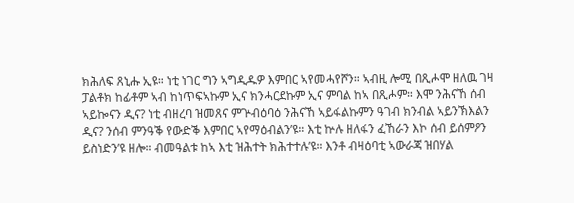ክሕለፍ ጸኒሑ ኢዩ። ነቲ ነገር ግን ኣግዲዱዎ እምበር ኣየመሓየሾን። ኣብዚ ሎሚ በጺሖሞ ዘለዉ ገዛ ፓልቶክ ከፊቶም ኣብ ከነጥፍኣኩም ኢና ክንሓርደኩም ኢና ምባል ከኣ በጺሖም። እሞ ንሕናኸ ሰብ ኣይኰናን ዲና? ነቲ ብዘረባ ዝመጸና ምጕብዕባዕ ንሕናኸ ኣይፋልኩምን ዓገብ ክንብል ኣይንኽእልን ዲና? ንሰብ ምንዓቕ የውድቕ እምበር ኣየማዕብልን’ዩ። እቲ ኵሉ ዘለፋን ፈኸራን እኮ ሰብ ይሰምዖን ይስነድን’ዩ ዘሎ። ብመዓልቱ ከኣ እቲ ዝሕተት ክሕተተሉ’ዩ። እንቶ ብዛዕባቲ ኣውራጃ ዝበሃል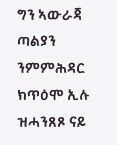ግን ኣውራጃ ጣልያን ንምምሕዳር ክጥዕሞ ኢሉ ዝሓንጸጾ ናይ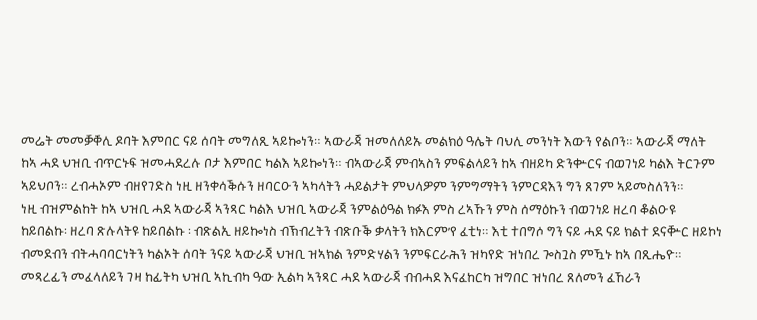መሬት መመቓቐሊ ዶባት እምበር ናይ ሰባት መግለጺ ኣይኰነን። ኣውራጃ ዝመለለይኡ መልክዕ ዓሌት ባህሊ መንነት እውን የልቦን። ኣውራጃ ማለት ከኣ ሓደ ህዝቢ ብጥርኑፍ ዝመሓደረሉ ቦታ እምበር ካልእ ኣይኰነን። ብኣውራጃ ምብኣስን ምፍልላይን ከኣ ብዘይካ ድንቍርና ብወገነይ ካልእ ትርጉም ኣይህቦን። ረብሓኦም ብዘየገድስ ነዚ ዘንቀሳቕሱን ዘባርዑን ኣካላትን ሓይልታት ምህላዎም ንምግማትን ንምርዳእን ግን ጸገም ኣይመስለንን።
ነዚ ብዝምልከት ከኣ ህዝቢ ሓደ ኣውራጃ ኣንጻር ካልእ ህዝቢ ኣውራጃ ንምልዕዓል ክፉእ ምስ ረኣኹን ምስ ሰማዕኩን ብወገነይ ዘረባ ቆልዑዩ ከይበልኩ፡ ዘረባ ጽሉላትዩ ከይበልኩ ፡ ብጽልኢ ዘይኰነስ ብኽብረትን ብጽቡቕ ቃላትን ክእርም’የ ፈቲነ። እቲ ተበግሶ ግን ናይ ሓደ ናይ ክልተ ደናቝር ዘይኮነ ብመደብን ብትሓባባርነትን ካልኦት ሰባት ንናይ ኣውራጃ ህዝቢ ዝኣክል ንምድሃልን ንምፍርራሕን ዝካየድ ዝነበረ ጐስጓስ ምዃኑ ከኣ በጺሔዮ። መጻረፊን መፈላለይን ገዛ ከፊትካ ህዝቢ ኣኪብካ ዓው ኢልካ ኣንጻር ሓደ ኣውራጃ ብብሓደ እናፈከርካ ዝግበር ዝነበረ ጸለመን ፈኸራን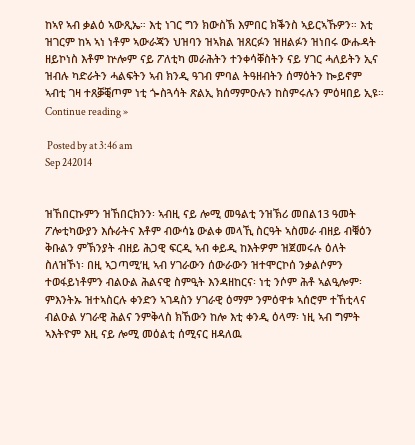ከኣየ ኣብ ቃልዕ ኣውጺኤ። እቲ ነገር ግን ክውስኽ እምበር ክቕንስ ኣይርኣኹዎን። እቲ ዝገርም ከኣ ኣነ ነቶም ኣውራጃን ህዝባን ዝኣክል ዝጸርፉን ዝዘልፉን ዝነበሩ ውሑዳት ዘይኮነስ እቶም ኵሎም ናይ ፖለቲካ መራሕትን ተንቀሳቐስትን ናይ ሃገር ሓለይትን ኢና ዝብሉ ካድራትን ሓልፍትን ኣብ ክንዲ ዓገብ ምባል ትዓዘብትን ሰማዕትን ኰይኖም ኣብቲ ገዛ ተጸቓቒጦም ነቲ ጐስጓሳት ጽልኢ ክሰማምዑሉን ከስምሩሉን ምዕዛበይ ኢዩ። Continue reading »

 Posted by at 3:46 am
Sep 242014


ዝኸበርኩምን ዝኸበርክንን፡ ኣብዚ ናይ ሎሚ መዓልቲ ንዝኽሪ መበል13 ዓመት
ፖሎቲካውያን እሱራትና እቶም ብውሳኔ ውልቀ መላኺ ስርዓት ኣስመራ ብዘይ ብቑዕን ቅቡልን ምኽንያት ብዘይ ሕጋዊ ፍርዲ ኣብ ቀይዲ ከእትዎም ዝጀመሩሉ ዕለት ስለዝኾነ፡ በዚ ኣጋጣሚ’ዚ ኣብ ሃገራውን ሰውራውን ዝተሞርኮሰ ንቃልሶምን ተወፋይነቶምን ብልዑል ሕልናዊ ስምዒት እንዳዘከርና፡ ነቲ ንሶም ሕቶ ኣልዒሎም፡ ምእንትኡ ዝተኣስርሉ ቀንድን ኣገዳስን ሃገራዊ ዕማም ንምዕዋቱ ኣሰሮም ተኸቲላና ብልዑል ሃገራዊ ሕልና ንምቅላስ ክኸውን ከሎ እቲ ቀንዲ ዕላማ፡ ነዚ ኣብ ግምት ኣእትዮም እዚ ናይ ሎሚ መዕልቲ ሰሚናር ዘዳለዉ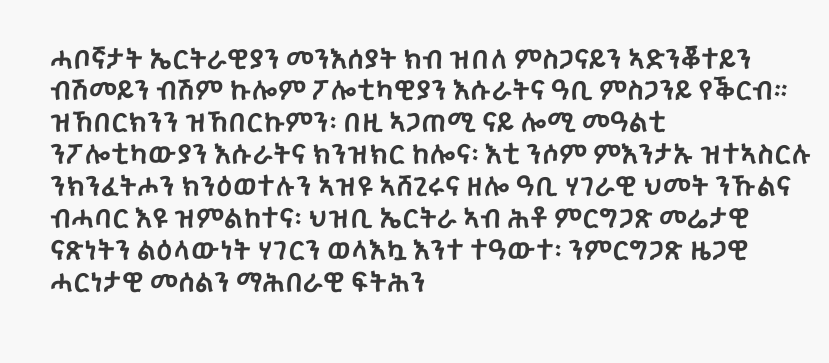ሓቦኛታት ኤርትራዊያን መንእሰያት ክብ ዝበለ ምስጋናይን ኣድንቖተይን ብሽመይን ብሽም ኩሎም ፖሎቲካዊያን እሱራትና ዓቢ ምስጋንይ የቕርብ።
ዝኸበርክንን ዝኸበርኩምን፡ በዚ ኣጋጠሚ ናይ ሎሚ መዓልቲ ንፖሎቲካውያን እሱራትና ክንዝክር ከሎና፡ እቲ ንሶም ምእንታኡ ዝተኣስርሉ ንክንፈትሖን ክንዕወተሉን ኣዝዩ ኣሸጊሩና ዘሎ ዓቢ ሃገራዊ ህመት ንኹልና ብሓባር እዩ ዝምልከተና፡ ህዝቢ ኤርትራ ኣብ ሕቶ ምርግጋጽ መሬታዊ ናጽነትን ልዕላውነት ሃገርን ወላእኳ እንተ ተዓውተ፡ ንምርግጋጽ ዜጋዊ ሓርነታዊ መሰልን ማሕበራዊ ፍትሕን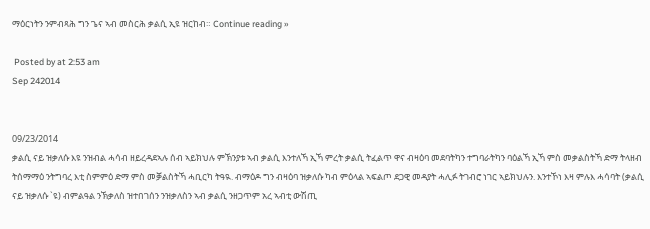ማዕርነትን ንምብጻሕ ግን ጌና ኣብ መስርሕ ቃልሲ ኢዩ ዝርከብ። Continue reading »

 Posted by at 2:53 am
Sep 242014


09/23/2014
ቃልሲ ናይ ዝቃለሱ እዩ ንዝብል ሓሳብ ዘይረዳደኣሉ ሰብ ኣይክህሉ ምኽንያቱ ኣብ ቃልሲ እንተለኻ ኢኻ ምረት ቃልሲ ትፈልጥ ዋና ብዛዕባ መደባትካን ተግባራትካን ባዕልኻ ኢኻ ምስ መቃልስትኻ ድማ ትላዘብ ትሰማማዕ ንትግባረ እቲ ስምምዕ ድማ ምስ መቓልስትኻ ሓቢርካ ትዓዪ. ብማዕዶ ግን ብዛዕባ ዝቃለሱ ካብ ምዕላል ኣፍልጦ ደጋዊ መዳያት ሓሊፉ ትገብሮ ነገር ኣይክህሉን. እንተኾነ እዛ ምሉእ ሓሳባት (ቃልሲ ናይ ዝቃለሱ `ዩ) ብምልዓል ንኽቃለስ ዝተበገሰን ንዝቃለስን ኣብ ቃልሲ ንዘጋጥም አረ ኣብቲ ውሽጢ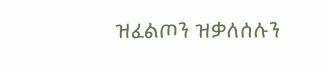ዝፈልጦን ዝቃለሰሉን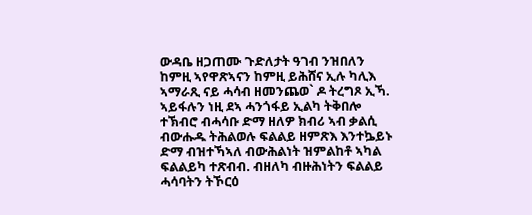ውዳቤ ዘጋጠሙ ጉድለታት ዓገብ ንዝበለን ከምዚ ኣየዋጽኣናን ከምዚ ይሕሸና ኢሉ ካሊእ ኣማራጺ ናይ ሓሳብ ዘመንጨወ` ዶ ትረግጾ ኢኻ. ኣይፋሉን ነዚ ደኣ ሓንጎፋይ ኢልካ ትቅበሎ ተኽብሮ ብሓሳቡ ድማ ዘለዎ ክብሪ ኣብ ቃልሲ ብውሑዱ ትሕልወሉ ፍልልይ ዘምጽእ እንተኴይኑ ድማ ብዝተኻኣለ ብውሕልነት ዝምልከቶ ኣካል ፍልልይካ ተጽብብ. ብዘለካ ብዙሕነትን ፍልልይ ሓሳባትን ትኾርዕ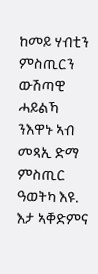ከመይ ሃብቲን ምስጢርን ውሽጣዊ ሓይልኻ ንእዋኑ ኣብ መጻኢ ድማ ምስጢር ዓወትካ እዩ. እታ ኣቐድምና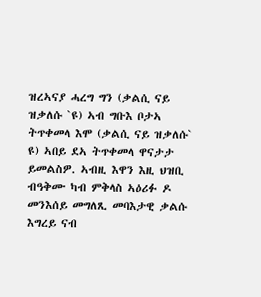ዝረኣናያ ሓረግ ግን (ቃልሲ ናይ ዝቃለሱ `ዩ) ኣብ ግቡእ ቦታኣ ትጥቀመላ እሞ (ቃልሲ ናይ ዝቃለሱ` ዩ) ኣበይ ደኣ ትጥቀመላ ዋናታታ ይመልስዎ. ኣብዚ እዋን እዚ ህዝቢ ብዓቅሙ ካብ ምቅላስ ኣዕሪፉ ዶ መንእሰይ መግለጺ መባእታዊ ቃልሱ እግረይ ናብ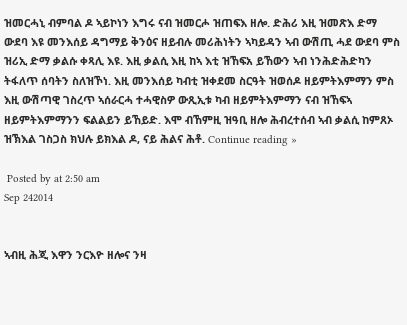ዝመርሓኒ ብምባል ዶ ኣይኮነን እግሩ ናብ ዝመርሖ ዝጠፍእ ዘሎ. ድሕሪ እዚ ዝመጽእ ድማ ውደባ እዩ መንእሰይ ዳግማይ ቅንዕና ዘይብሉ መሪሕነትን ኣካይዳን ኣብ ውሽጢ ሓደ ውደባ ምስ ዝሪኢ ድማ ቃልሱ ቀጻሊ እዩ. እዚ ቃልሲ እዚ ከኣ እቲ ዝኸፍአ ይኸውን ኣብ ነንሕድሕድካን ትፋለጥ ሰባትን ስለዝኾነ. እዚ መንእሰይ ካብቲ ዝቀደመ ስርዓት ዝወሰዶ ዘይምትእምማን ምስ እዚ ውሽጣዊ ገስረጥ ኣሰራርሓ ተሓዊስዎ ውጺኢቱ ካብ ዘይምትእምማን ናብ ዝኸፍኣ ዘይምትእምማንን ፍልልይን ይኸይድ. እሞ ብኸምዚ ዝዓቢ ዘሎ ሕብረተሰብ ኣብ ቃልሲ ከምጸኦ ዝኽእል ገስጋስ ክህሉ ይክእል ዶ, ናይ ሕልና ሕቶ. Continue reading »

 Posted by at 2:50 am
Sep 242014


ኣብዚ ሕጂ እዋን ንርእዮ ዘሎና ንዛ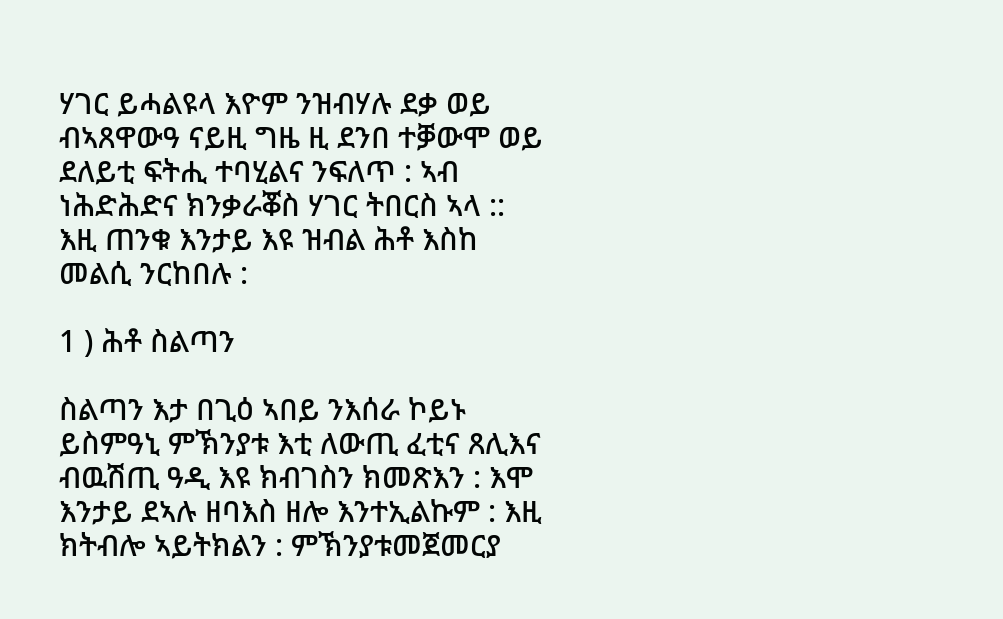ሃገር ይሓልዩላ እዮም ንዝብሃሉ ደቃ ወይ ብኣጸዋውዓ ናይዚ ግዜ ዚ ደንበ ተቓውሞ ወይ ደለይቲ ፍትሒ ተባሂልና ንፍለጥ : ኣብ ነሕድሕድና ክንቃራቖስ ሃገር ትበርስ ኣላ :: እዚ ጠንቁ እንታይ እዩ ዝብል ሕቶ እስከ መልሲ ንርከበሉ :

1 ) ሕቶ ስልጣን

ስልጣን እታ በጊዕ ኣበይ ንእሰራ ኮይኑ ይስምዓኒ ምኽንያቱ እቲ ለውጢ ፈቲና ጸሊእና ብዉሽጢ ዓዲ እዩ ክብገስን ክመጽእን : እሞ እንታይ ደኣሉ ዘባእስ ዘሎ እንተኢልኩም : እዚ ክትብሎ ኣይትክልን : ምኽንያቱመጀመርያ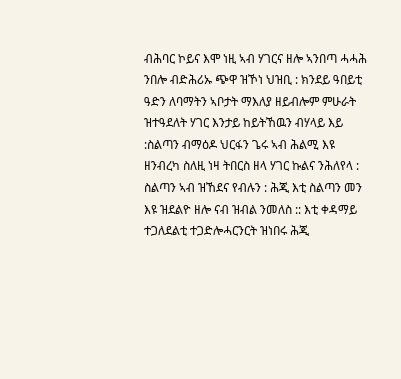ብሕባር ኮይና እሞ ነዚ ኣብ ሃገርና ዘሎ ኣንበጣ ሓሓሕ ንበሎ ብድሕሪኡ ጭዋ ዝኾነ ህዝቢ : ክንደይ ዓበይቲ ዓድን ለባማትን ኣቦታት ማእለያ ዘይብሎም ምሁራት ዝተዓደለት ሃገር እንታይ ከይትኸዉን ብሃላይ እይ :ስልጣን ብማዕዶ ህርፋን ጌሩ ኣብ ሕልሚ እዩ ዘንብረካ ስለዚ ነዛ ትበርስ ዘላ ሃገር ኩልና ንሕለየላ : ስልጣን ኣብ ዝኸደና የብሉን : ሕጂ እቲ ስልጣን መን እዩ ዝደልዮ ዘሎ ናብ ዝብል ንመለስ :: እቲ ቀዳማይ ተጋለደልቲ ተጋድሎሓርንርት ዝነበሩ ሕጂ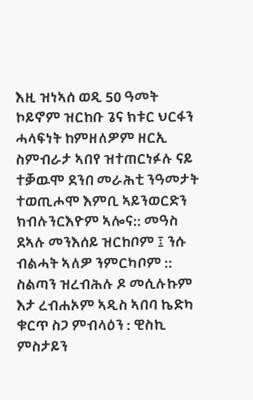እዚ ዝነኣሰ ወዲ 50 ዓመት ኮይኖም ዝርከቡ ጌና ክቱር ህርፋን ሓላፍነት ከምዘለዎም ዘርኢ ስምብራታ ኣበየ ዝተጠርነፉሉ ናይ ተቓዉሞ ደንበ መራሕቲ ንዓመታት ተወጢሖሞ እምቢ ኣይንወርድን ክብሉንርእዮም ኣሎና:: መዓስ ደኣሉ መንእሰይ ዝርከቦም ፤ ንሱ ብልሓት ኣለዎ ንምርካቦም :: ስልጣን ዝረብሕሉ ዶ መሲሉኩም እታ ረብሐኦም ኣዲስ ኣበባ ኬድካ ቁርጥ ስጋ ምብላዕን : ዊስኪ ምስታይን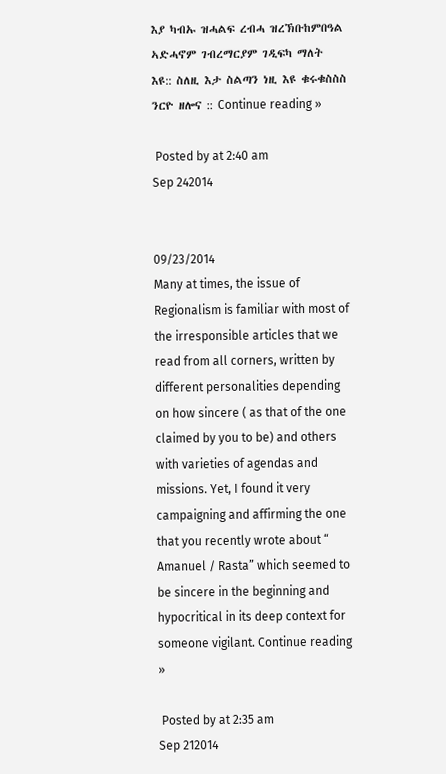እያ ካብኡ ዝሓልፍ ረብሓ ዝረኽቡከምበዓል ኣድሓኖም ገብረማርያም ገዲፍካ ማለት እዩ:: ስለዚ እታ ስልጣን ነዚ እዩ ቁሩቁስስስ ንርዮ ዘሎና :: Continue reading »

 Posted by at 2:40 am
Sep 242014


09/23/2014
Many at times, the issue of Regionalism is familiar with most of the irresponsible articles that we read from all corners, written by different personalities depending on how sincere ( as that of the one claimed by you to be) and others with varieties of agendas and missions. Yet, I found it very campaigning and affirming the one that you recently wrote about “ Amanuel / Rasta” which seemed to be sincere in the beginning and hypocritical in its deep context for someone vigilant. Continue reading »

 Posted by at 2:35 am
Sep 212014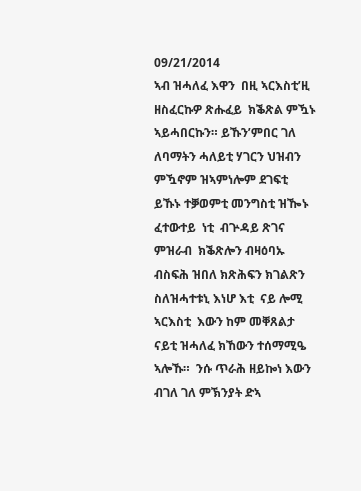09/21/2014
ኣብ ዝሓለፈ እዋን  በዚ ኣርእስቲ’ዚ ዘስፈርኩዎ ጽሑፈይ  ክቕጽል ምዃኑ ኣይሓበርኩን። ይኹን’ምበር ገለ ለባማትን ሓለይቲ ሃገርን ህዝብን ምዃኖም ዝኣምነሎም ደገፍቲ ይኹኑ ተቓወምቲ መንግስቲ ዝዀኑ ፈተውተይ  ነቲ  ብጕዳይ ጽገና ምዝራብ  ክቕጽሎን ብዛዕባኡ  ብስፍሕ ዝበለ ክጽሕፍን ክገልጽን ስለዝሓተቱኒ እነሆ እቲ  ናይ ሎሚ ኣርእስቲ  እውን ከም መቐጸልታ ናይቲ ዝሓለፈ ክኸውን ተሰማሚዔ ኣሎኹ።  ንሱ ጥራሕ ዘይኰነ እውን ብገለ ገለ ምኽንያት ድኣ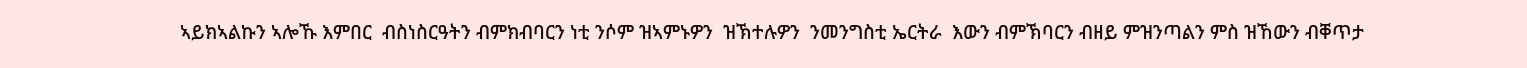ኣይክኣልኩን ኣሎኹ እምበር  ብስነስርዓትን ብምክብባርን ነቲ ንሶም ዝኣምኑዎን  ዝኽተሉዎን  ንመንግስቲ ኤርትራ  እውን ብምኽባርን ብዘይ ምዝንጣልን ምስ ዝኸውን ብቐጥታ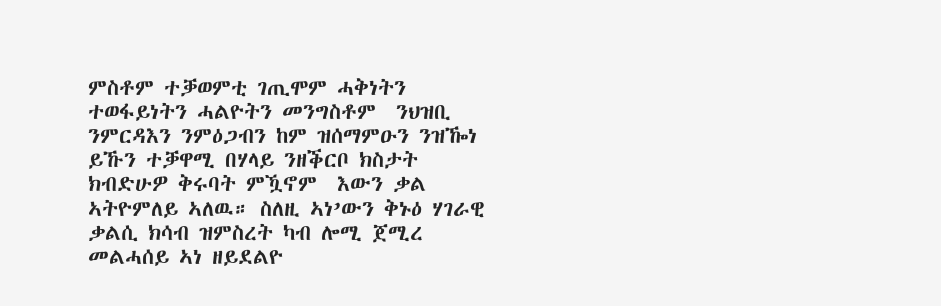ምስቶም ተቓወምቲ ገጢሞም ሓቅነትን ተወፋይነትን ሓልዮትን መንግስቶም  ንህዝቢ ንምርዳእን ንምዕጋብን ከም ዝሰማምዑን ንዝዀነ ይኹን ተቓዋሚ በሃላይ ንዘቕርቦ ክስታት ክብድሁዎ ቅሩባት ምዃኖም  እውን ቃል ኣትዮምለይ ኣለዉ። ስለዚ ኣነ’ውን ቅኑዕ ሃገራዊ ቃልሲ ክሳብ ዝምስረት ካብ ሎሚ ጀሚረ መልሓሰይ ኣነ ዘይደልዮ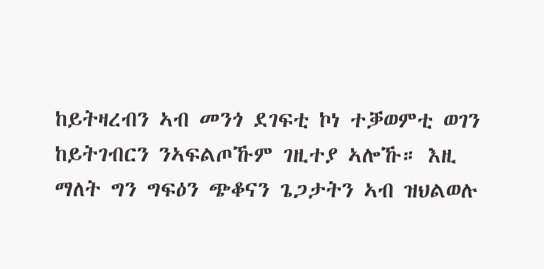ከይትዛረብን ኣብ መንጎ ደገፍቲ ኮነ ተቓወምቲ ወገን ከይትገብርን ንኣፍልጦኹም ገዚተያ ኣሎኹ። እዚ ማለት ግን ግፍዕን ጭቆናን ጌጋታትን ኣብ ዝህልወሉ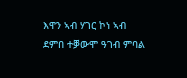እዋን ኣብ ሃገር ኮነ ኣብ ደምበ ተቓውሞ ዓገብ ምባል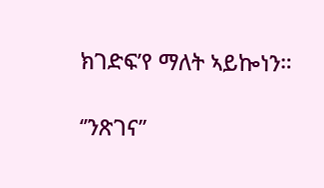ክገድፍ’የ ማለት ኣይኰነን።

‘’ንጽገና’’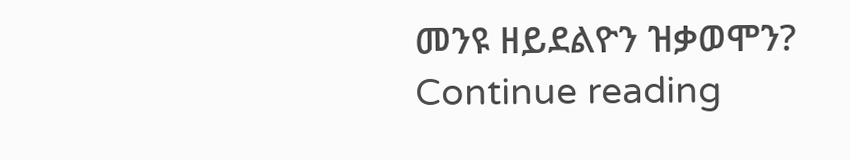መንዩ ዘይደልዮን ዝቃወሞን? Continue reading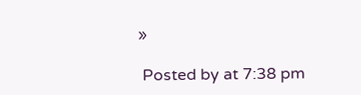»

 Posted by at 7:38 pm